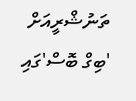ތަނުޝްރީއަށް 'ބިގް ބޮސް'ގައި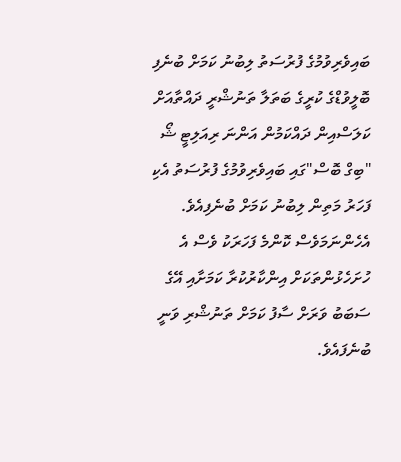ބައިވެރިވުމުގެ ފުރުސަތު ލިބުނު ކަމަށް ބުނެފި
ބޮލީވުޑްގެ ކުރީގެ ބަތަލާ ތަނުޝްރީ ދައްތާއަށް ކަލަސްއިން ދައްކަމުން އަންނަ ރިއަލިޓީ ޝޯ "ބިގް ބޮސް"ގައި ބައިވެރިވުމުގެ ފުރުސަތު އެކި ފަހަރު މަތިން ލިބުނު ކަމަށް ބުނެފިއެވެ. އެހެންނަމަވެސް ކޮންމެ ފަހަރަކު ވެސް އެ ހުށަހެޅުންތަކަށް އިންކާރުކުރާ ކަމަށާއި އޭގެ ސަބަބު ވަރަށް ސާފު ކަމަށް ތަނުޝްރި ވަނީ ބުނެފައެވެ.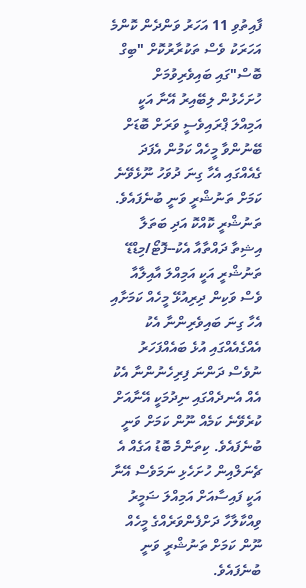ފާއިތުވި 11 އަހަރު ވަންދެން ކޮންމެ އަހަރަކު ވެސް ތަކުރާރުކޮށް "ބިގް ބޮސް"ގައި ބައިވެރިވުމަށް ހުށަހެޅުން ލިބޭއިރު އޭނާ އަކީ އަމިއްލަ ޕްރައިވެސީ ވަރަށް ބޮޑަށް ބޭނުންވާ މީހެއް ކަމުން އެފަދަ ގެއެއްގައި އެހާ ގިނަ ދުވަހު ނޫޅެވޭނެ ކަމަށް ތަނުޝްރީ ވަނީ ބުނެފައެވެ. ތަނުޝްރީ ކޮއްކޮ އަދި ބަތަލާ އިޝިތާ ދައްތާއާ އެކު--ފޮޓޯ/މިޑްޑޭ ތަނުޝްރީ އަކީ އަމިއްލަ އާއިލާއާ ވެސް ވަކިން ދިރިއުޅޭ މީހެއް ކަމަށާއި އެހާ ގިނަ ބައިވެރިންނާ އެކު އެއްގެއެއްގައި އުޅެ ބައެއްފަހަރު ނުވެސް ދަންނަ ފިރިހެނުންނާ އެކު އެއް އެނދެއްގައި ނިދުމަކީ އޭނާއަށް ކުރެވޭނެ ކަމެއް ނޫން ކަމަށް ވަނީ ބުނެފައެވެ. ކިތަންމެ ބޮޑު އަގެއް އެ ޗެނަލްއިން ހުށަހެޅި ނަމަވެސް އޭނާ އަކީ ފައިސާއަށް އަމިއްލަ ޟަމީރު ވިއްކާލާހާ ދަށްފެންވަރެއްގެ މީހެއް ނޫން ކަމަށް ތަނުޝްރީ ވަނީ ބުނެފައެވެ.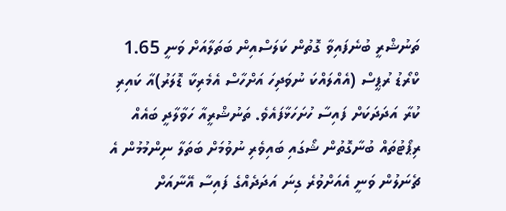ތަނުޝްރީ ބުނެފައިވާ ގޮތުން ކަލަސްއިން ބަތަލާއަށް ވަނީ 1.65 ކްރޯޑު ރުޕީސް (އެއްލައްކަ ނުވަދިހަ އަށްހާސް އެމެރިކާ ޑޮލަރު)އާ ކައިރި ކުރާ އަދަދަކަށް ފައިސާ ހުށަހަޅާފައެވެ. ތަނުޝްރީއާ ހަވާލާދީ ބައެއް ރިޕޯޓުތައް ބުނާގޮތުން ޝޯގައި ބައިވެރި ނުވުމަށް ބަތަލާ ނިންމުމުން އެ ޗެނަލުން ވަނީ އެއަށްވުރެ ގިނަ އަދަދެއްގެ ފައިސާ އޭނާއަށް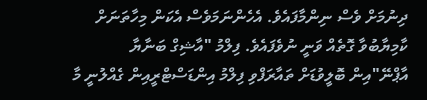ދިނުމަށް ވެސް ނިންމާފައެވެ. އެހެންނަމަވެސް އެކަން މިހާތަނަށް ކާމިޔާބުވާ ގޮތެއް ވަނީ ނުވެފައެވެ. ފިލްމު "އާޝިގް ބަނާޔާ އާޕްނޭ"އިން ބޮލީވުޑަށް ތައާރަފްވި ފިލްމު އިންޑަސްޓްރީއިން ގެއްލުނީ މާ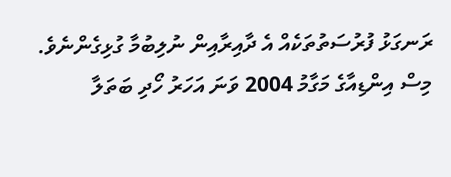ރަނގަޅު ފުރުސަތުތަކެއް އެ ދާއިރާއިން ނުލިބުމާ ގުޅިގެންނެވެ. މިސް އިންޑިއާގެ މަގާމު 2004 ވަނަ އަހަރު ހޯދި ބަތަލާ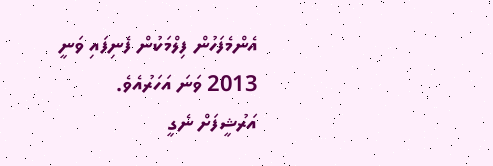އެންމެފަހުން ފިލްމަކުން ފެނިފައި ވަނީ 2013 ވަނަ އަހަރުއެވެ.
އަރުޝީފަށް ނެގީ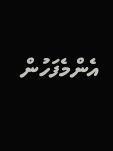އެންމެފަހުން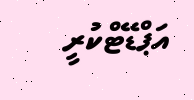އަޕްޑޭޓްކުރީ